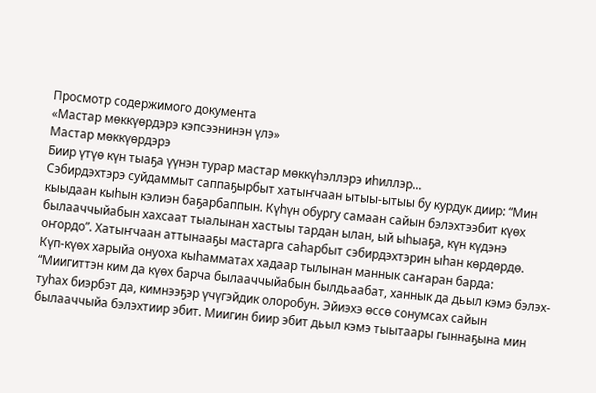Просмотр содержимого документа
«Мастар мөккүөрдэрэ кэпсээнинэн үлэ»
Мастар мөккүөрдэрэ
Биир үтүө күн тыаҕа үүнэн турар мастар мөккүһэллэрэ иһиллэр...
Сэбирдэхтэрэ суйдаммыт саппаҕырбыт хатыҥчаан ытыы-ытыы бу курдук диир: “Мин кыыдаан кыһын кэлиэн баҕарбаппын. Күһүн обургу самаан сайын бэлэхтээбит күөх былааччыйабын хахсаат тыалынан хастыы тардан ылан, ый ыһыаҕа, күн күдэнэ оҥордо”. Хатыҥчаан аттынааҕы мастарга саһарбыт сэбирдэхтэрин ыһан көрдөрдө.
Күп-күөх харыйа онуоха кыһамматах хадаар тылынан маннык саҥаран барда: “Миигиттэн ким да күөх барча былааччыйабын былдьаабат, ханнык да дьыл кэмэ бэлэх-туһах биэрбэт да, кимнээҕэр үчүгэйдик олоробун. Эйиэхэ өссө сонумсах сайын былааччыйа бэлэхтиир эбит. Миигин биир эбит дьыл кэмэ тыытаары гыннаҕына мин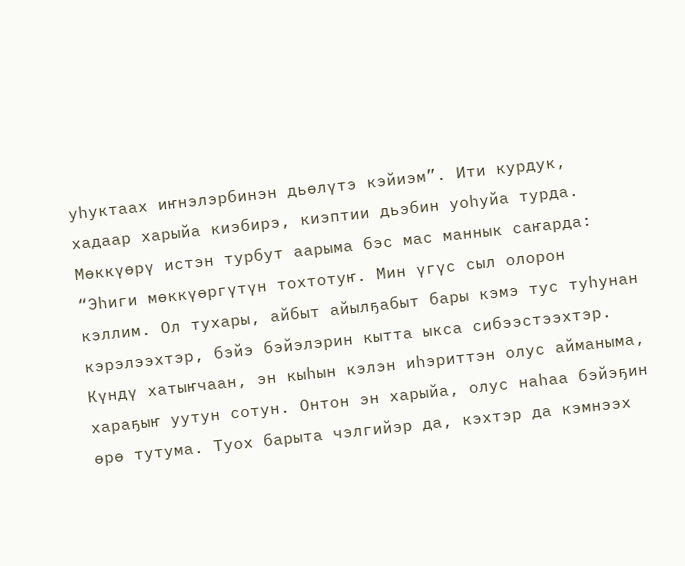уһуктаах иҥнэлэрбинэн дьөлүтэ кэйиэм”. Ити курдук, хадаар харыйа киэбирэ, киэптии дьэбин уоһуйа турда.
Мөккүөрү истэн турбут аарыма бэс мас маннык саҥарда: “Эһиги мөккүөргүтүн тохтотуҥ. Мин үгүс сыл олорон кэллим. Ол тухары, айбыт айылҕабыт бары кэмэ тус туһунан кэрэлээхтэр, бэйэ бэйэлэрин кытта ыкса сибээстээхтэр. Күндү хатыҥчаан, эн кыһын кэлэн иһэриттэн олус айманыма, хараҕыҥ уутун сотун. Онтон эн харыйа, олус наһаа бэйэҕин өрө тутума. Туох барыта чэлгийэр да, кэхтэр да кэмнээх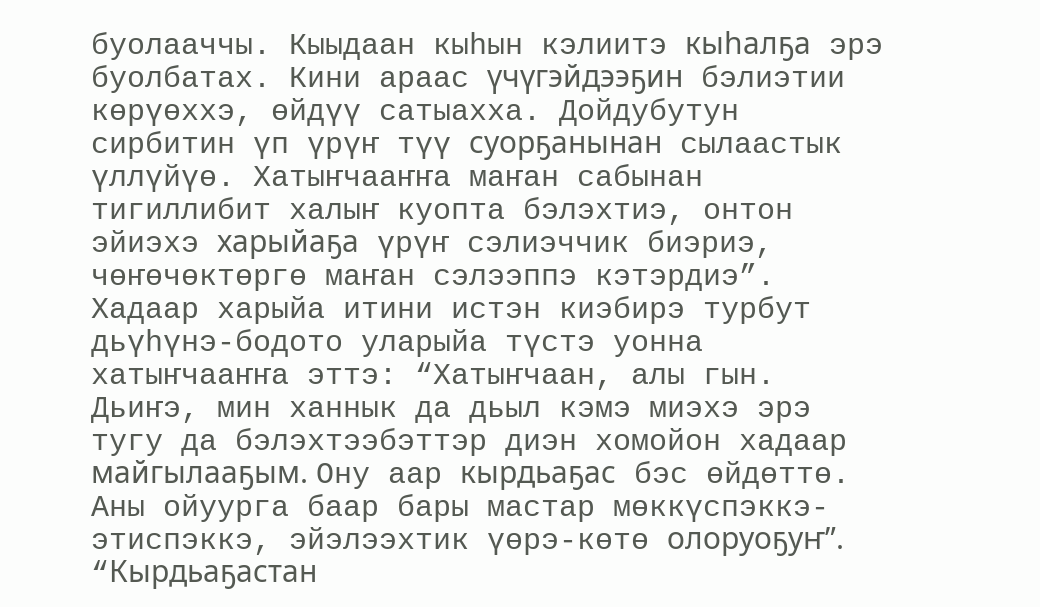буолааччы. Кыыдаан кыһын кэлиитэ кыһалҕа эрэ буолбатах. Кини араас үчүгэйдээҕин бэлиэтии көрүөххэ, өйдүү сатыахха. Дойдубутун сирбитин үп үрүҥ түү суорҕанынан сылаастык үллүйүө. Хатыҥчааҥҥа маҥан сабынан тигиллибит халыҥ куопта бэлэхтиэ, онтон эйиэхэ харыйаҕа үрүҥ сэлиэччик биэриэ, чөҥөчөктөргө маҥан сэлээппэ кэтэрдиэ”.
Хадаар харыйа итини истэн киэбирэ турбут дьүһүнэ-бодото уларыйа түстэ уонна хатыҥчааҥҥа эттэ: “Хатыҥчаан, алы гын. Дьиҥэ, мин ханнык да дьыл кэмэ миэхэ эрэ тугу да бэлэхтээбэттэр диэн хомойон хадаар майгылааҕым. Ону аар кырдьаҕас бэс өйдөттө. Аны ойуурга баар бары мастар мөккүспэккэ-этиспэккэ, эйэлээхтик үөрэ-көтө олоруоҕуҥ”.
“Кырдьаҕастан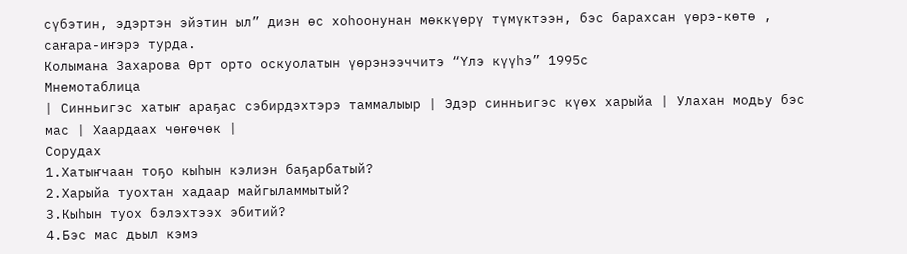сүбэтин, эдэртэн эйэтин ыл” диэн өс хоһоонунан мөккүөрү түмүктээн, бэс барахсан үөрэ-көтө , саҥара-иҥэрэ турда.
Колымана Захарова Өрт орто оскуолатын үөрэнээччитэ “Үлэ күүһэ” 1995с
Мнемотаблица
| Синньигэс хатыҥ араҕас сэбирдэхтэрэ таммалыыр | Эдэр синньигэс күөх харыйа | Улахан модьу бэс мас | Хаардаах чөҥөчөк |
Сорудах
1.Хатыҥчаан тоҕо кыһын кэлиэн баҕарбатый?
2.Харыйа туохтан хадаар майгыламмытый?
3.Кыһын туох бэлэхтээх эбитий?
4.Бэс мас дьыл кэмэ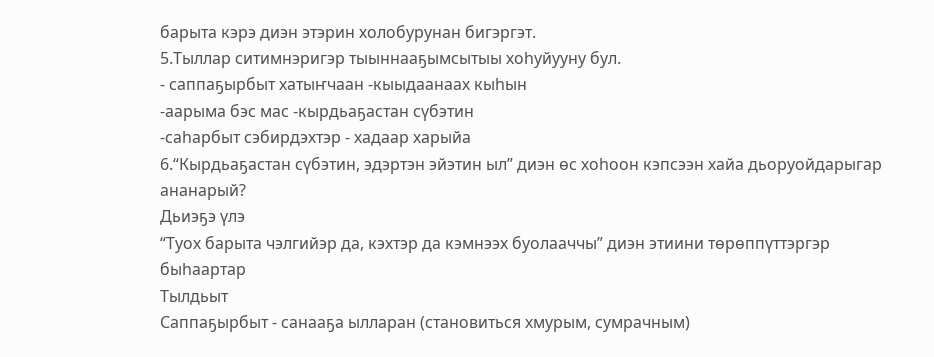барыта кэрэ диэн этэрин холобурунан бигэргэт.
5.Тыллар ситимнэригэр тыыннааҕымсытыы хоһуйууну бул.
- саппаҕырбыт хатыҥчаан -кыыдаанаах кыһын
-аарыма бэс мас -кырдьаҕастан сүбэтин
-саһарбыт сэбирдэхтэр - хадаар харыйа
6.“Кырдьаҕастан сүбэтин, эдэртэн эйэтин ыл” диэн өс хоһоон кэпсээн хайа дьоруойдарыгар ананарый?
Дьиэҕэ үлэ
“Туох барыта чэлгийэр да, кэхтэр да кэмнээх буолааччы” диэн этиини төрөппүттэргэр быһаартар
Тылдьыт
Саппаҕырбыт - санааҕа ылларан (становиться хмурым, сумрачным)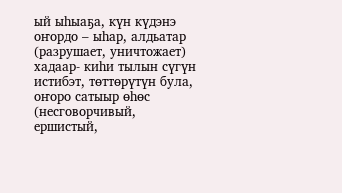ый ыһыаҕа, күн күдэнэ оҥордо – ыһар, алдьатар (разрушает, уничтожает)
хадаар- киһи тылын сүгүн истибэт, төттөрүтүн була, оҥоро сатыыр өһөс (несговорчивый, ершистый,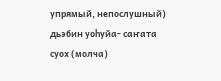упрямый, непослушный)
дьэбин уоһуйа- саҥата суох (молча)